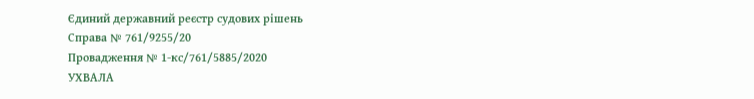Єдиний державний реєстр судових рішень
Справа № 761/9255/20
Провадження № 1-кс/761/5885/2020
УХВАЛА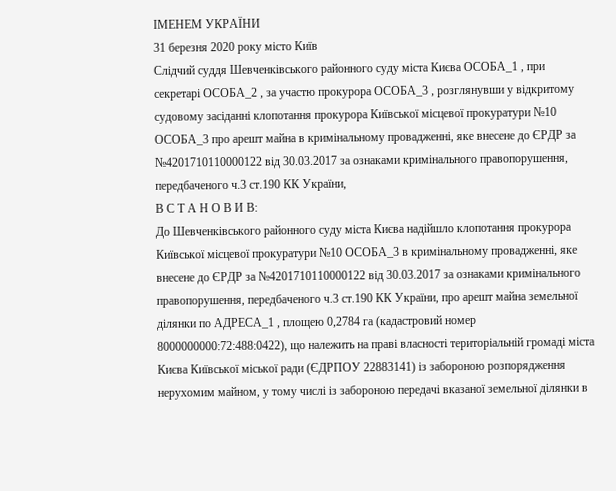ІМЕНЕМ УКРАЇНИ
31 березня 2020 року місто Київ
Слідчий суддя Шевченківського районного суду міста Києва ОСОБА_1 , при секретарі ОСОБА_2 , за участю прокурора ОСОБА_3 , розглянувши у відкритому судовому засіданні клопотання прокурора Київської місцевої прокуратури №10 ОСОБА_3 про арешт майна в кримінальному провадженні, яке внесене до ЄРДР за №4201710110000122 від 30.03.2017 за ознаками кримінального правопорушення, передбаченого ч.3 ст.190 КК України,
В С Т А Н О В И В:
До Шевченківського районного суду міста Києва надійшло клопотання прокурора Київської місцевої прокуратури №10 ОСОБА_3 в кримінальному провадженні, яке внесене до ЄРДР за №4201710110000122 від 30.03.2017 за ознаками кримінального правопорушення, передбаченого ч.3 ст.190 КК України, про арешт майна земельної ділянки по АДРЕСА_1 , площею 0,2784 га (кадастровий номер 8000000000:72:488:0422), що належить на праві власності територіальній громаді міста Києва Київської міської ради (ЄДРПОУ 22883141) із забороною розпорядження нерухомим майном, у тому числі із забороною передачі вказаної земельної ділянки в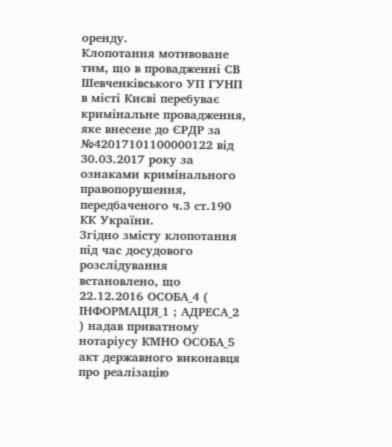оренду.
Клопотання мотивоване тим, що в провадженні СВ Шевченківського УП ГУНП в місті Києві перебуває кримінальне провадження, яке внесене до ЄРДР за №42017101100000122 від 30.03.2017 року за ознаками кримінального правопорушення, передбаченого ч.3 ст.190 КК України.
Згідно змісту клопотання під час досудового розслідування встановлено, що 22.12.2016 ОСОБА_4 ( ІНФОРМАЦІЯ_1 ; АДРЕСА_2 ) надав приватному нотаріусу КМНО ОСОБА_5 акт державного виконавця про реалізацію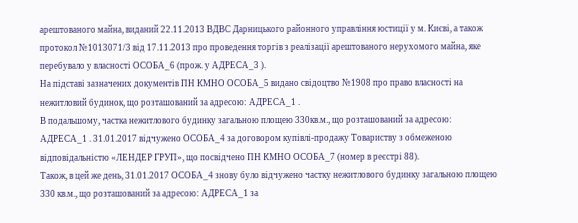арештованого майна, виданий 22.11.2013 ВДВС Дарницького районного управління юстиції у м. Києві, а також протокол №1013071/3 від 17.11.2013 про проведення торгів з реалізації арештованого нерухомого майна, яке перебувало у власності ОСОБА_6 (прож. у АДРЕСА_3 ).
На підставі зазначених документів ПН КМНО ОСОБА_5 видано свідоцтво №1908 про право власності на нежитловий будинок, що розташований за адресою: АДРЕСА_1 .
В подальшому, частка нежитлового будинку загальною площею 330кв.м., що розташований за адресою: АДРЕСА_1 . 31.01.2017 відчужено ОСОБА_4 за договором купівлі-продажу Товариству з обмеженою відповідальністю «ЛЕНДЕР ГРУП», що посвідчено ПН КМНО ОСОБА_7 (номер в реєстрі 88).
Також, в цей же день, 31.01.2017 ОСОБА_4 знову було відчужено частку нежитлового будинку загальною площею 330 кв.м., що розташований за адресою: АДРЕСА_1 за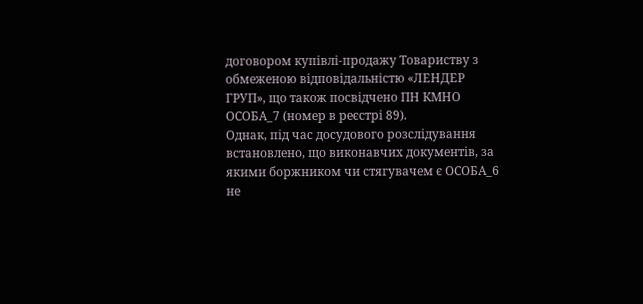договором купівлі-продажу Товариству з обмеженою відповідальністю «ЛЕНДЕР ГРУП», що також посвідчено ПН КМНО ОСОБА_7 (номер в реєстрі 89).
Однак, під час досудового розслідування встановлено, що виконавчих документів, за якими боржником чи стягувачем є ОСОБА_6 не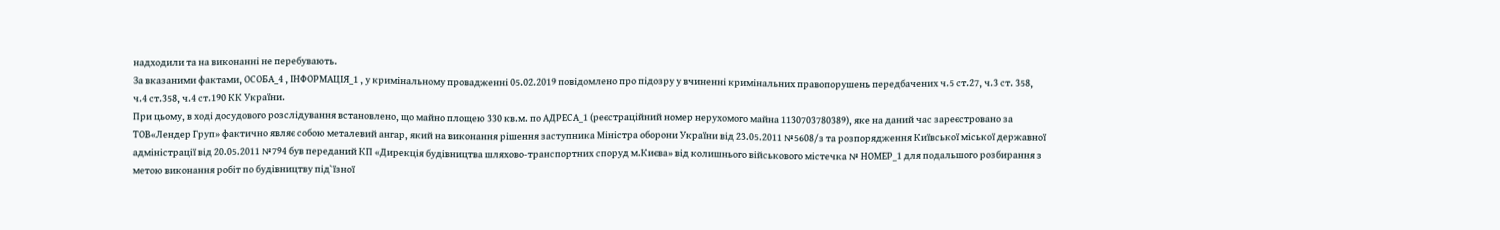надходили та на виконанні не перебувають.
За вказаними фактами, ОСОБА_4 , ІНФОРМАЦІЯ_1 , у кримінальному провадженні 05.02.2019 повідомлено про підозру у вчиненні кримінальних правопорушень передбачених ч.5 ст.27, ч.3 ст. 358, ч.4 ст.358, ч.4 ст.190 КК України.
При цьому, в ході досудового розслідування встановлено, що майно площею 330 кв.м. по АДРЕСА_1 (реєстраційний номер нерухомого майна 1130703780389), яке на даний час зареєстровано за ТОВ«Лендер Груп» фактично являє собою металевий ангар, який на виконання рішення заступника Міністра оборони України від 23.05.2011 №5608/з та розпорядження Київської міської державної адміністрації від 20.05.2011 №794 був переданий КП «Дирекція будівництва шляхово-транспортних споруд м.Києва» від колишнього військового містечка № НОМЕР_1 для подальшого розбирання з метою виконання робіт по будівництву під`їзної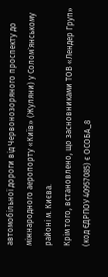автомобільної дороги від Червонозоряного проспекту до міжнародного аеропорту «Київ» (Жуляни) у Солом`янському районі м. Києва.
Крім того, встановлено, що засновниками ТОВ «Лендер Груп» (код ЄДРПОУ 40957085) є ОСОБА_8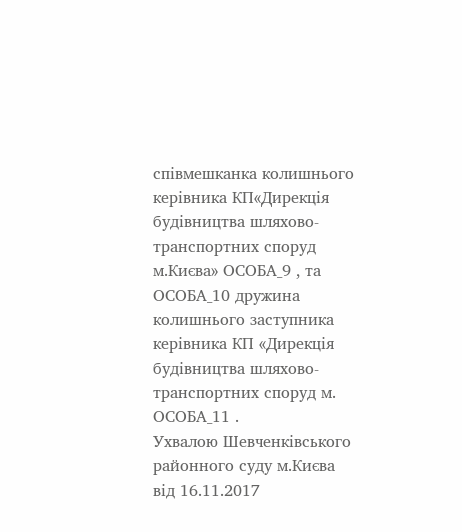співмешканка колишнього керівника КП«Дирекція будівництва шляхово-транспортних споруд м.Києва» ОСОБА_9 , та ОСОБА_10 дружина колишнього заступника керівника КП «Дирекція будівництва шляхово-транспортних споруд м. ОСОБА_11 .
Ухвалою Шевченківського районного суду м.Києва від 16.11.2017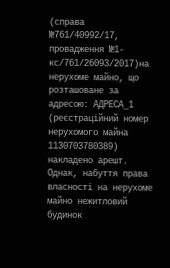(справа №761/40992/17, провадження №1-кс/761/26093/2017)на нерухоме майно, що розташоване за адресою: АДРЕСА_1 (реєстраційний номер нерухомого майна 1130703780389) накладено арешт.
Однак, набуття права власності на нерухоме майно нежитловий будинок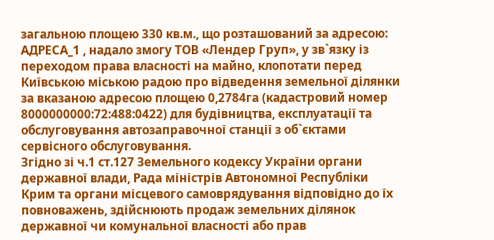загальною площею 330 кв.м., що розташований за адресою: АДРЕСА_1 , надало змогу ТОВ «Лендер Груп», у зв`язку із переходом права власності на майно, клопотати перед Київською міською радою про відведення земельної ділянки за вказаною адресою площею 0,2784га (кадастровий номер 8000000000:72:488:0422) для будівництва, експлуатації та обслуговування автозаправочної станції з об`єктами сервісного обслуговування.
Згідно зі ч.1 ст.127 Земельного кодексу України органи державної влади, Рада міністрів Автономної Республіки Крим та органи місцевого самоврядування відповідно до їх повноважень, здійснюють продаж земельних ділянок державної чи комунальної власності або прав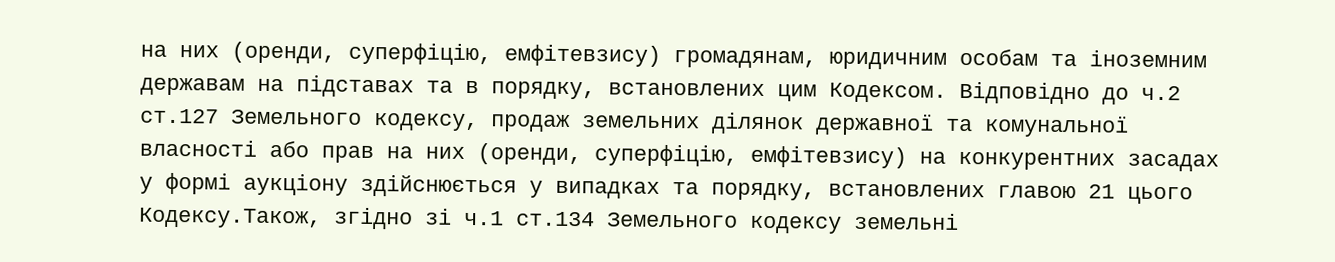на них (оренди, суперфіцію, емфітевзису) громадянам, юридичним особам та іноземним державам на підставах та в порядку, встановлених цим Кодексом. Відповідно до ч.2 ст.127 Земельного кодексу, продаж земельних ділянок державної та комунальної власності або прав на них (оренди, суперфіцію, емфітевзису) на конкурентних засадах у формі аукціону здійснюється у випадках та порядку, встановлених главою 21 цього Кодексу.Також, згідно зі ч.1 ст.134 Земельного кодексу земельні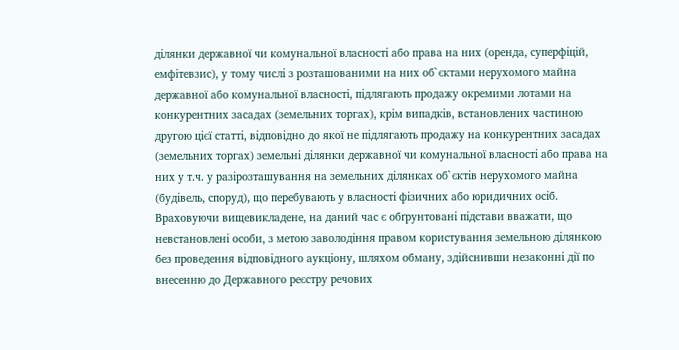ділянки державної чи комунальної власності або права на них (оренда, суперфіцій, емфітевзис), у тому числі з розташованими на них об`єктами нерухомого майна державної або комунальної власності, підлягають продажу окремими лотами на конкурентних засадах (земельних торгах), крім випадків, встановлених частиною другою цієї статті, відповідно до якої не підлягають продажу на конкурентних засадах (земельних торгах) земельні ділянки державної чи комунальної власності або права на них у т.ч. у разірозташування на земельних ділянках об`єктів нерухомого майна (будівель, споруд), що перебувають у власності фізичних або юридичних осіб.
Враховуючи вищевикладене, на даний час є обґрунтовані підстави вважати, що невстановлені особи, з метою заволодіння правом користування земельною ділянкою без проведення відповідного аукціону, шляхом обману, здійснивши незаконні дії по внесенню до Державного реєстру речових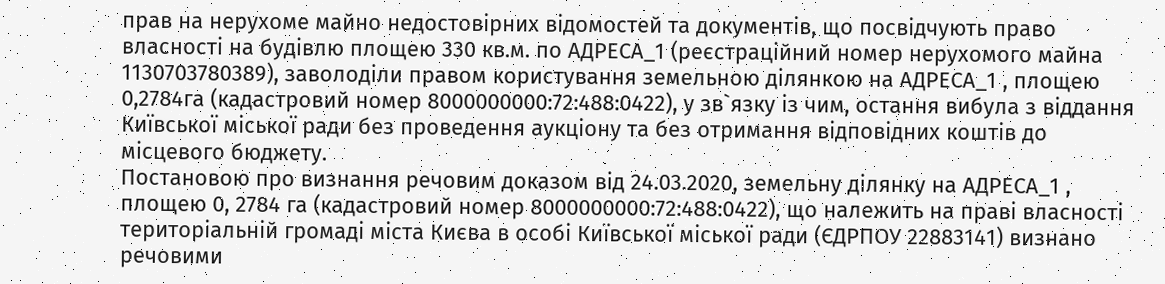прав на нерухоме майно недостовірних відомостей та документів, що посвідчують право власності на будівлю площею 330 кв.м. по АДРЕСА_1 (реєстраційний номер нерухомого майна 1130703780389), заволоділи правом користування земельною ділянкою на АДРЕСА_1 , площею 0,2784га (кадастровий номер 8000000000:72:488:0422), у зв`язку із чим, остання вибула з віддання Київської міської ради без проведення аукціону та без отримання відповідних коштів до місцевого бюджету.
Постановою про визнання речовим доказом від 24.03.2020, земельну ділянку на АДРЕСА_1 , площею 0, 2784 га (кадастровий номер 8000000000:72:488:0422), що належить на праві власності територіальній громаді міста Києва в особі Київської міської ради (ЄДРПОУ 22883141) визнано речовими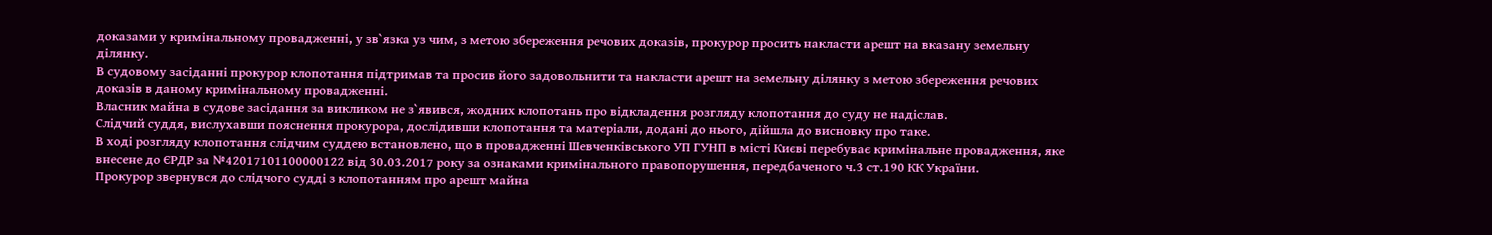доказами у кримінальному провадженні, у зв`язка уз чим, з метою збереження речових доказів, прокурор просить накласти арешт на вказану земельну ділянку.
В судовому засіданні прокурор клопотання підтримав та просив його задовольнити та накласти арешт на земельну ділянку з метою збереження речових доказів в даному кримінальному провадженні.
Власник майна в судове засідання за викликом не з`явився, жодних клопотань про відкладення розгляду клопотання до суду не надіслав.
Слідчий суддя, вислухавши пояснення прокурора, дослідивши клопотання та матеріали, додані до нього, дійшла до висновку про таке.
В ході розгляду клопотання слідчим суддею встановлено, що в провадженні Шевченківського УП ГУНП в місті Києві перебуває кримінальне провадження, яке внесене до ЄРДР за №42017101100000122 від 30.03.2017 року за ознаками кримінального правопорушення, передбаченого ч.3 ст.190 КК України.
Прокурор звернувся до слідчого судді з клопотанням про арешт майна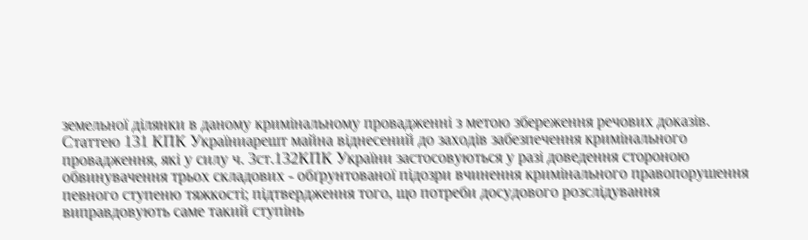земельної ділянки в даному кримінальному провадженні з метою збереження речових доказів.
Статтею 131 КПК Україниарешт майна віднесений до заходів забезпечення кримінального провадження, які у силу ч. 3ст.132КПК України застосовуються у разі доведення стороною обвинувачення трьох складових - обґрунтованої підозри вчинення кримінального правопорушення певного ступеню тяжкості; підтвердження того, що потреби досудового розслідування виправдовують саме такий ступінь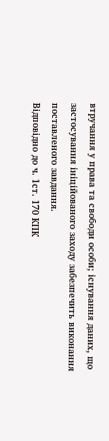втручання у права та свободи особи; існування даних, що застосування ініційованого заходу забезпечить виконання поставленого завдання.
Відповідно до ч. 1ст. 170 КПК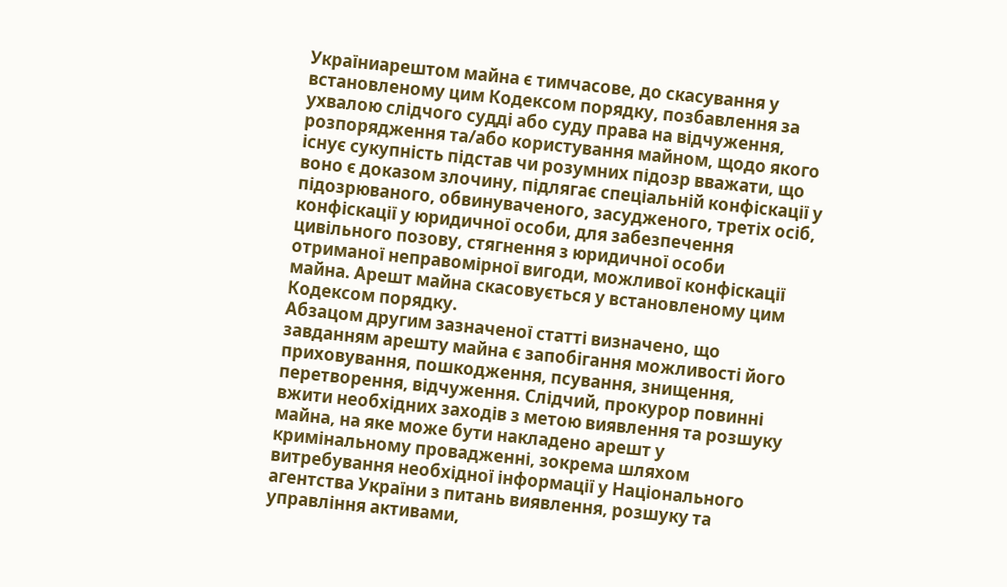Україниарештом майна є тимчасове, до скасування у встановленому цим Кодексом порядку, позбавлення за ухвалою слідчого судді або суду права на відчуження, розпорядження та/або користування майном, щодо якого існує сукупність підстав чи розумних підозр вважати, що воно є доказом злочину, підлягає спеціальній конфіскації у підозрюваного, обвинуваченого, засудженого, третіх осіб, конфіскації у юридичної особи, для забезпечення цивільного позову, стягнення з юридичної особи отриманої неправомірної вигоди, можливої конфіскації майна. Арешт майна скасовується у встановленому цим Кодексом порядку.
Абзацом другим зазначеної статті визначено, що завданням арешту майна є запобігання можливості його приховування, пошкодження, псування, знищення, перетворення, відчуження. Слідчий, прокурор повинні вжити необхідних заходів з метою виявлення та розшуку майна, на яке може бути накладено арешт у кримінальному провадженні, зокрема шляхом витребування необхідної інформації у Національного агентства України з питань виявлення, розшуку та управління активами,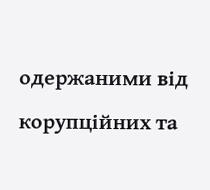одержаними від корупційних та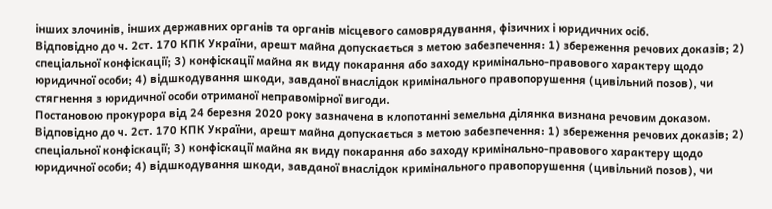інших злочинів, інших державних органів та органів місцевого самоврядування, фізичних і юридичних осіб.
Відповідно до ч. 2ст. 170 КПК України, арешт майна допускається з метою забезпечення: 1) збереження речових доказів; 2) спеціальної конфіскації; 3) конфіскації майна як виду покарання або заходу кримінально-правового характеру щодо юридичної особи; 4) відшкодування шкоди, завданої внаслідок кримінального правопорушення (цивільний позов), чи стягнення з юридичної особи отриманої неправомірної вигоди.
Постановою прокурора від 24 березня 2020 року зазначена в клопотанні земельна ділянка визнана речовим доказом.
Відповідно до ч. 2ст. 170 КПК України, арешт майна допускається з метою забезпечення: 1) збереження речових доказів; 2) спеціальної конфіскації; 3) конфіскації майна як виду покарання або заходу кримінально-правового характеру щодо юридичної особи; 4) відшкодування шкоди, завданої внаслідок кримінального правопорушення (цивільний позов), чи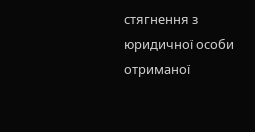стягнення з юридичної особи отриманої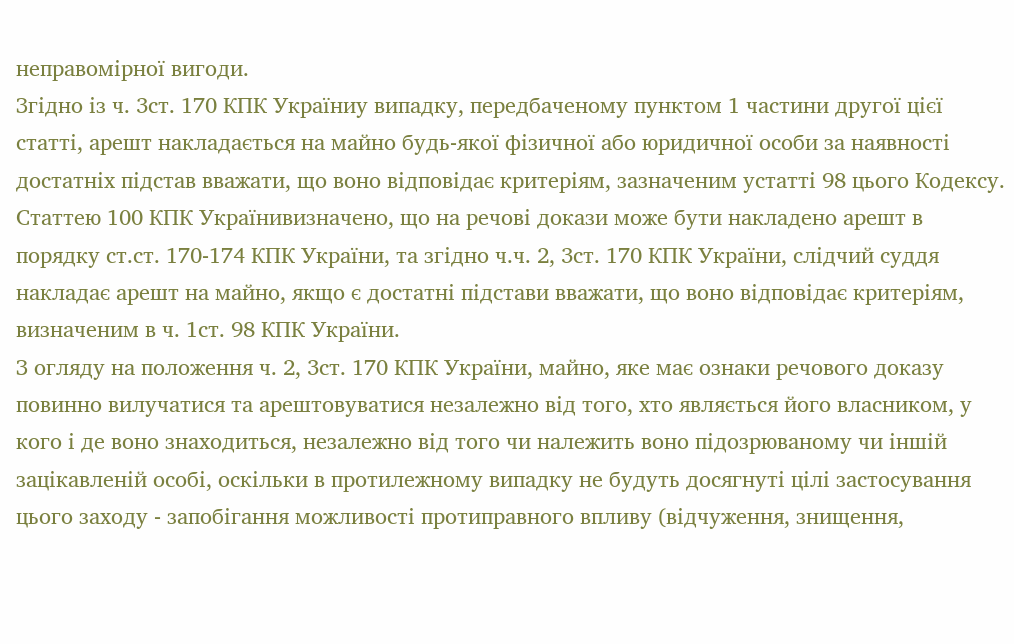неправомірної вигоди.
Згідно із ч. 3ст. 170 КПК Україниу випадку, передбаченому пунктом 1 частини другої цієї статті, арешт накладається на майно будь-якої фізичної або юридичної особи за наявності достатніх підстав вважати, що воно відповідає критеріям, зазначеним устатті 98 цього Кодексу.
Статтею 100 КПК Українивизначено, що на речові докази може бути накладено арешт в порядку ст.ст. 170-174 КПК України, та згідно ч.ч. 2, 3ст. 170 КПК України, слідчий суддя накладає арешт на майно, якщо є достатні підстави вважати, що воно відповідає критеріям, визначеним в ч. 1ст. 98 КПК України.
З огляду на положення ч. 2, 3ст. 170 КПК України, майно, яке має ознаки речового доказу повинно вилучатися та арештовуватися незалежно від того, хто являється його власником, у кого і де воно знаходиться, незалежно від того чи належить воно підозрюваному чи іншій зацікавленій особі, оскільки в протилежному випадку не будуть досягнуті цілі застосування цього заходу - запобігання можливості протиправного впливу (відчуження, знищення,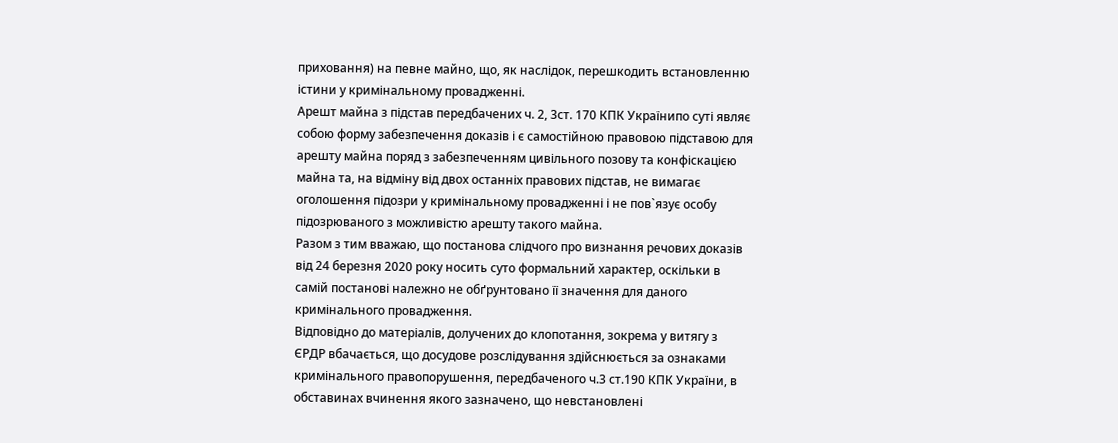приховання) на певне майно, що, як наслідок, перешкодить встановленню істини у кримінальному провадженні.
Арешт майна з підстав передбачених ч. 2, 3ст. 170 КПК Українипо суті являє собою форму забезпечення доказів і є самостійною правовою підставою для арешту майна поряд з забезпеченням цивільного позову та конфіскацією майна та, на відміну від двох останніх правових підстав, не вимагає оголошення підозри у кримінальному провадженні і не пов`язує особу підозрюваного з можливістю арешту такого майна.
Разом з тим вважаю, що постанова слідчого про визнання речових доказів від 24 березня 2020 року носить суто формальний характер, оскільки в самій постанові належно не обґрунтовано її значення для даного кримінального провадження.
Відповідно до матеріалів, долучених до клопотання, зокрема у витягу з ЄРДР вбачається, що досудове розслідування здійснюється за ознаками кримінального правопорушення, передбаченого ч.3 ст.190 КПК України, в обставинах вчинення якого зазначено, що невстановлені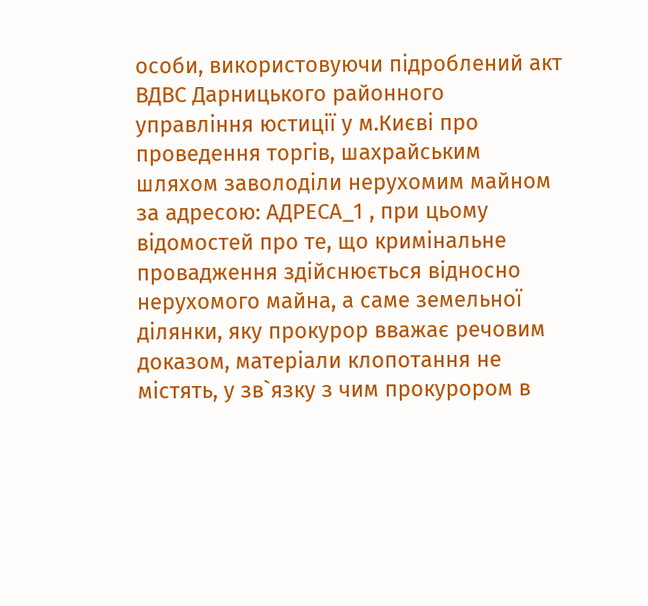особи, використовуючи підроблений акт ВДВС Дарницького районного управління юстиції у м.Києві про проведення торгів, шахрайським шляхом заволоділи нерухомим майном за адресою: АДРЕСА_1 , при цьому відомостей про те, що кримінальне провадження здійснюється відносно нерухомого майна, а саме земельної ділянки, яку прокурор вважає речовим доказом, матеріали клопотання не містять, у зв`язку з чим прокурором в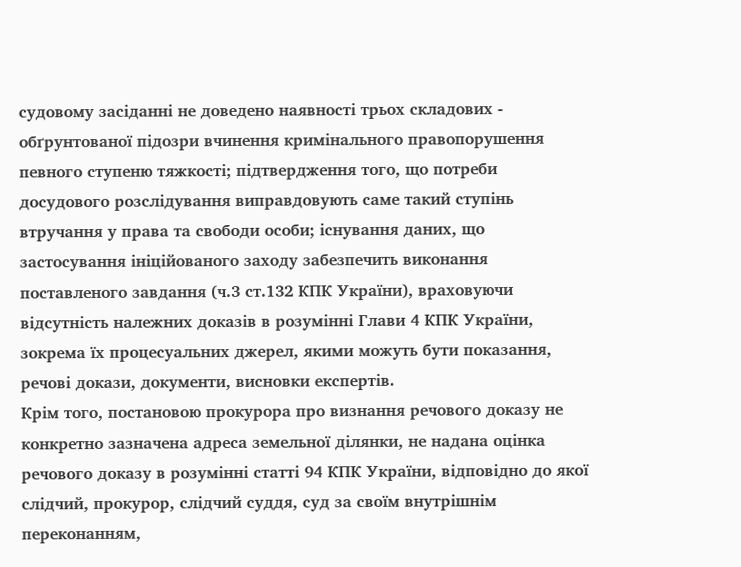судовому засіданні не доведено наявності трьох складових - обґрунтованої підозри вчинення кримінального правопорушення певного ступеню тяжкості; підтвердження того, що потреби досудового розслідування виправдовують саме такий ступінь втручання у права та свободи особи; існування даних, що застосування ініційованого заходу забезпечить виконання поставленого завдання (ч.3 ст.132 КПК України), враховуючи відсутність належних доказів в розумінні Глави 4 КПК України, зокрема їх процесуальних джерел, якими можуть бути показання, речові докази, документи, висновки експертів.
Крім того, постановою прокурора про визнання речового доказу не конкретно зазначена адреса земельної ділянки, не надана оцінка речового доказу в розумінні статті 94 КПК України, відповідно до якої слідчий, прокурор, слідчий суддя, суд за своїм внутрішнім переконанням,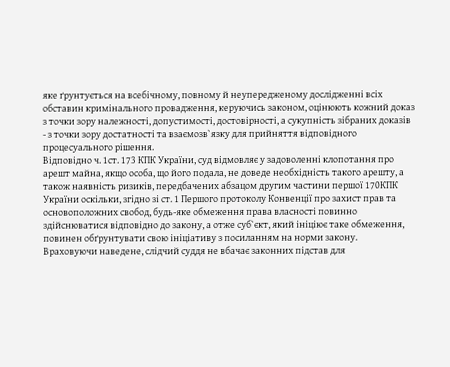яке ґрунтується на всебічному, повному й неупередженому дослідженні всіх обставин кримінального провадження, керуючись законом, оцінюють кожний доказ з точки зору належності, допустимості, достовірності, а сукупність зібраних доказів - з точки зору достатності та взаємозв`язку для прийняття відповідного процесуального рішення.
Відповідно ч. 1ст. 173 КПК України, суд відмовляє у задоволенні клопотання про арешт майна, якщо особа, що його подала, не доведе необхідність такого арешту, а також наявність ризиків, передбачених абзацом другим частини першої 170КПК України оскільки, згідно зі ст. 1 Першого протоколу Конвенції про захист прав та основоположних свобод, будь-яке обмеження права власності повинно здійснюватися відповідно до закону, а отже суб`єкт, який ініціює таке обмеження, повинен обґрунтувати свою ініціативу з посиланням на норми закону.
Враховуючи наведене, слідчий суддя не вбачає законних підстав для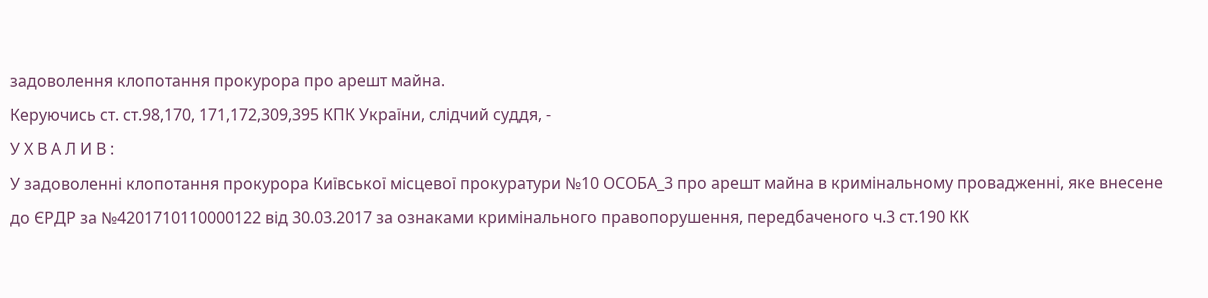задоволення клопотання прокурора про арешт майна.
Керуючись ст. ст.98,170, 171,172,309,395 КПК України, слідчий суддя, -
У Х В А Л И В :
У задоволенні клопотання прокурора Київської місцевої прокуратури №10 ОСОБА_3 про арешт майна в кримінальному провадженні, яке внесене до ЄРДР за №4201710110000122 від 30.03.2017 за ознаками кримінального правопорушення, передбаченого ч.3 ст.190 КК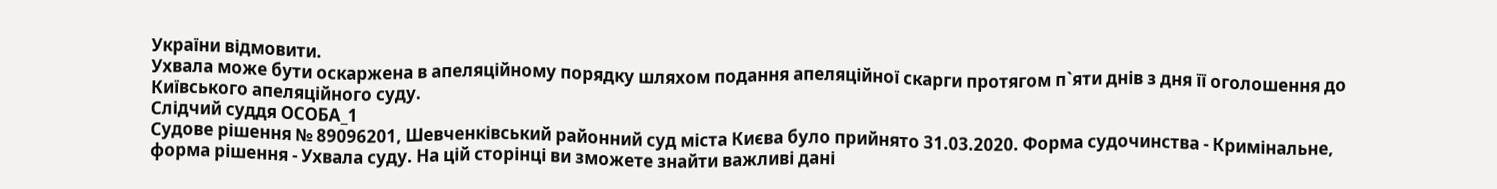України відмовити.
Ухвала може бути оскаржена в апеляційному порядку шляхом подання апеляційної скарги протягом п`яти днів з дня її оголошення до Київського апеляційного суду.
Слідчий суддя ОСОБА_1
Судове рішення № 89096201, Шевченківський районний суд міста Києва було прийнято 31.03.2020. Форма судочинства - Кримінальне, форма рішення - Ухвала суду. На цій сторінці ви зможете знайти важливі дані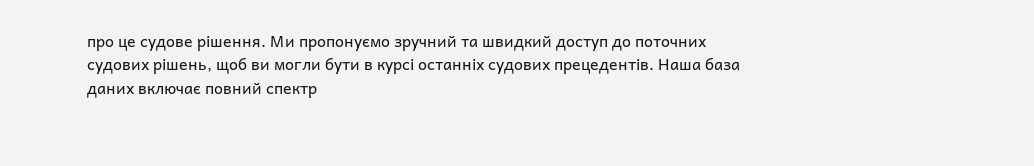про це судове рішення. Ми пропонуємо зручний та швидкий доступ до поточних судових рішень, щоб ви могли бути в курсі останніх судових прецедентів. Наша база даних включає повний спектр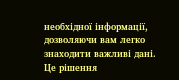необхідної інформації, дозволяючи вам легко знаходити важливі дані.
Це рішення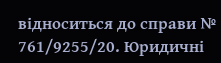відноситься до справи № 761/9255/20. Юридичні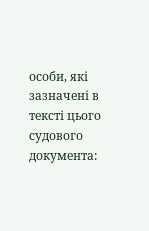особи, які зазначені в тексті цього судового документа: